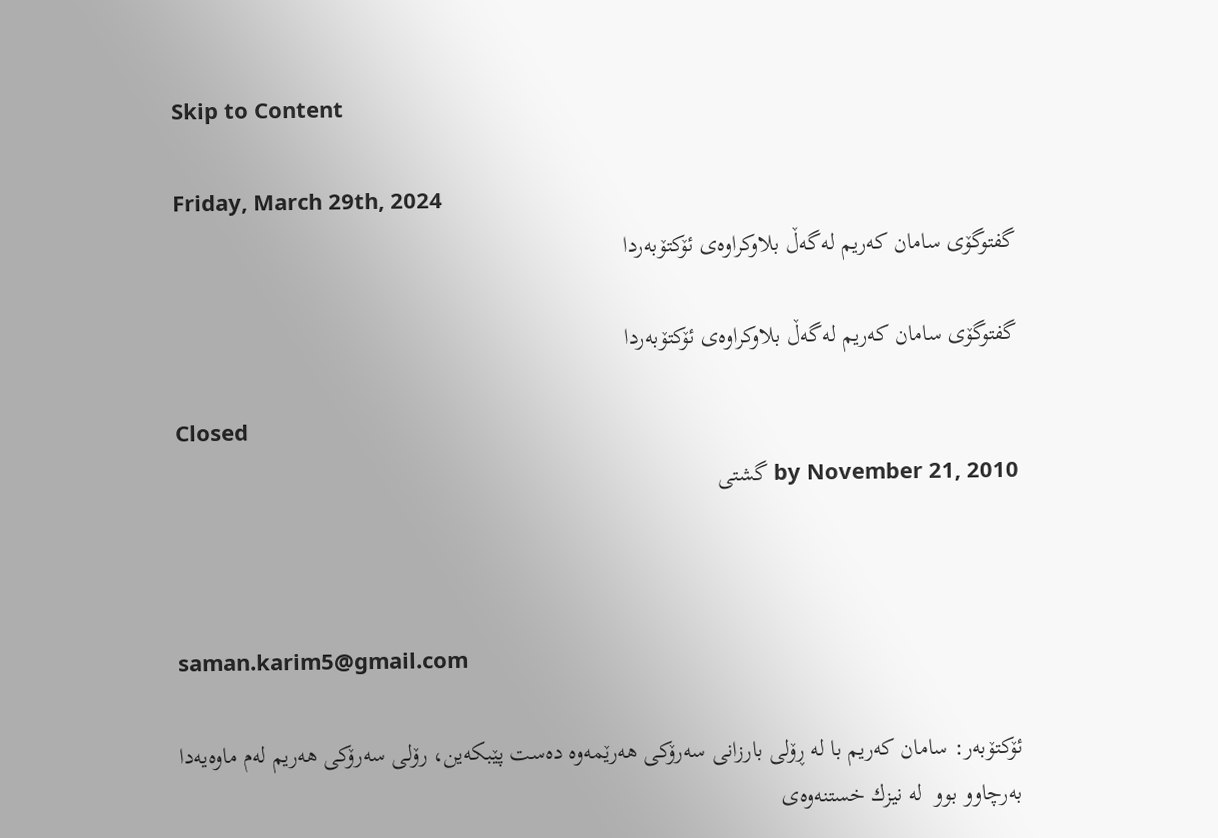Skip to Content

Friday, March 29th, 2024
گفتوگۆی سامان كه‌ریم له‌گه‌ڵ بلاوكراوه‌ی ئۆكتۆبه‌ردا

گفتوگۆی سامان كه‌ریم له‌گه‌ڵ بلاوكراوه‌ی ئۆكتۆبه‌ردا

Closed
by November 21, 2010 گشتی



saman.karim5@gmail.com

ئۆكتۆبه‌ر: سامان كه‌ریم با له‌ ڕۆلی بارزانی سه‌رۆكی هه‌رێمه‌وه‌ ده‌ست پێبكه‌ین، رۆلی سه‌رۆكی هه‌ریم له‌م ماوه‌یه‌دا به‌رچاوو بوو  له‌ نیزك خستنه‌وه‌ی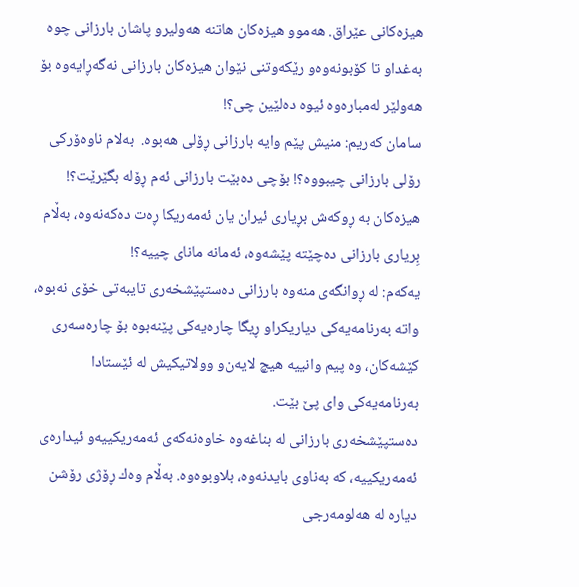هیزه‌كانی عێراق. هه‌موو هیزه‌كان هاتنه‌ هه‌ولیرو پاشان بارزانی چوه‌ به‌غداو تا كۆبونه‌وه‌و رێكه‌وتنی نێوان هیزه‌كان بارزانی نه‌گه‌ڕایه‌وه‌ بۆ هه‌ولێر له‌مباره‌وه‌ ئیوه‌ ده‌لێین چی؟!
سامان كه‌ریم: منیش پێم وایه‌ بارزانی ڕۆلی هه‌بوه‌.  به‌لام ناوه‌ۆركی رۆلی بارزانی چیبووه‌؟! بۆچی ده‌بێت بارزانی ئه‌م ڕۆله‌ بگێرێت؟! هیزه‌كان به‌ ڕوكه‌ش بڕیاری ئیران یان ئه‌مه‌ریكا ڕه‌ت ده‌كه‌نه‌وه‌، به‌ڵام  بِریاری بارزانی ده‌چێته‌ پێشه‌وه‌، ئه‌مانه‌ مانای چییه‌؟!
یه‌كه‌م: له‌ ڕوانگه‌ی منه‌وه‌ بارزانی ده‌ستپێشخه‌ری تایبه‌تی خۆی نه‌بوه‌، واته‌ به‌رنامه‌یه‌كی دیاریكراو ڕیگا چاره‌یه‌كی پێنه‌بوه‌ بۆ چاره‌سه‌ری كێشه‌كان، وه‌ پیم وانییه‌ هیچ لایه‌ن‌و وولاتیكیش له‌ ئێستادا به‌رنامه‌یه‌كی وای پێ‌ بێت.
ده‌ستپێشخه‌ری بارزانی له‌ بناغه‌وه‌ خاوه‌نه‌كه‌ی ئه‌مه‌ریكییه‌و ئیداره‌ی ئه‌مه‌ریكییه‌، كه‌ به‌ناوی بایدنه‌وه‌، بلاوبوه‌وه‌. به‌ڵام وه‌ك ڕۆژی رۆشن دیاره‌ له‌ هه‌لومه‌رجی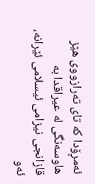ئه‌مڕۆدا كه‌ تای ته‌رازووی هێز هاوسه‌نگی له‌ عیراقدا به‌ قازانجی نیزامی ئیسلامی ئێرانه‌، ئه‌و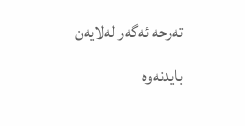ته‌رحه‌ ئه‌گه‌ر له‌لایه‌ن بایدنه‌وه‌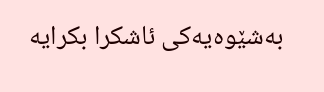به‌شێوه‌یه‌كی ئاشكرا بكرایه‌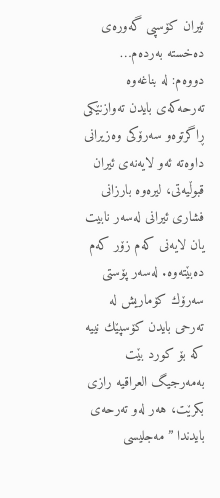ئیران كۆسپی گه‌وره‌ی ده‌خسته‌ به‌رده‌م…
دووه‌م: له‌ بناغه‌وه‌ ته‌رحه‌كه‌ی بایدن ته‌وازنێكی ڕاگرتوه‌و سه‌رۆكی وه‌زیرانی داوه‌ته‌ ئه‌و لایه‌نه‌ی ئیران قبوڵیه‌تی، لیره‌وه‌ بارزانی فشاری ئیرانی له‌سه‌ر نابیت یان لایه‌نی كه‌م زۆر كه‌م ده‌بێته‌وه‌. له‌سه‌ر پۆستی سه‌رۆك كۆماریش له‌ ته‌رحی بایدن كۆسپێك نییه‌ كه‌ بۆ كورد بێت به‌مه‌رجیگ العراقیه‌ رازی بكرێت، هه‌ر له‌و ته‌رحه‌ی بایدندا ” مه‌جلیسی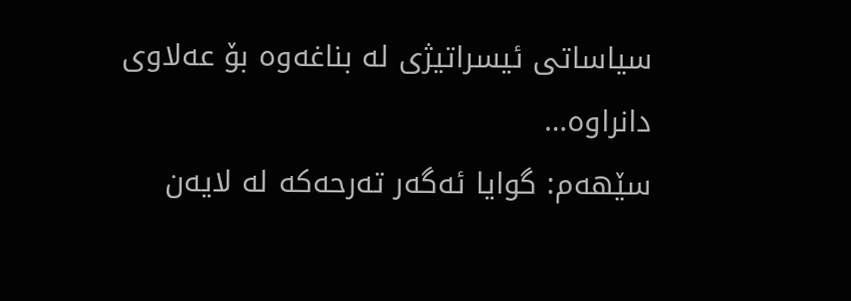سیاساتی ئیسراتیژی له‌ بناغه‌وه‌ بۆ عه‌لاوی دانراوه‌…
سێهه‌م: گوایا ئه‌گه‌ر ته‌رحه‌كه‌ له‌ لایه‌ن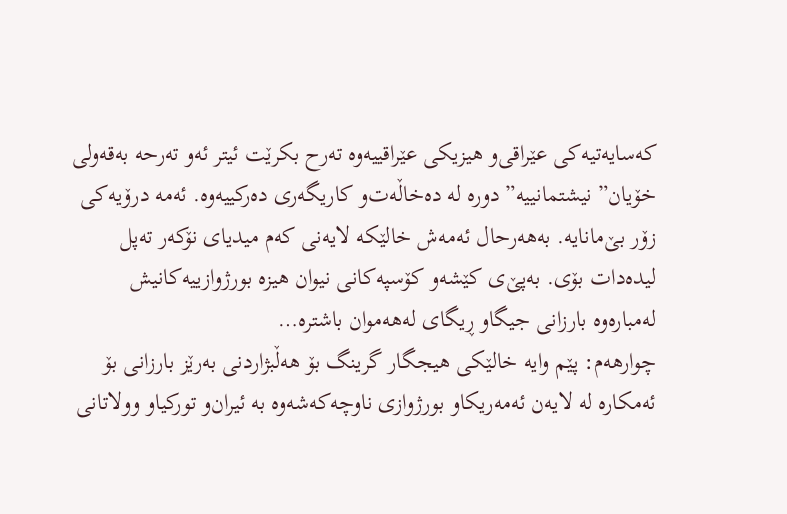كه‌سایه‌تیه‌كی عێراقی‌و هیزیكی عێراقییه‌وه‌ ته‌رح بكرێت ئیتر ئه‌و ته‌رحه‌ به‌قه‌ولی خۆیان” نیشتمانییه‌” دوره‌ له‌ ده‌خاڵه‌ت‌و كاریگه‌ری ده‌ركییه‌وه‌. ئه‌مه‌ درۆیه‌كی زۆر بێ‌مانایه‌. به‌هه‌رحال ئه‌مه‌ش خالێكه‌ لایه‌نی كه‌م میدیای نۆكه‌ر ته‌پل لیده‌دات بۆی. به‌پێ‌ی كێشه‌‌و كۆسپه‌كانی نیوان هیزه‌ بورژوازییه‌كانیش له‌مباره‌وه‌ بارزانی جیگاو ڕیگای له‌هه‌موان باشتره‌…
چوارهه‌م: پێم وایه‌ خالێكی هیجگار گرینگ بۆ هه‌ڵبژاردنی به‌رێز بارزانی بۆ ئه‌مكاره‌ له‌ لایه‌ن ئه‌مه‌ریكاو بورژوازی ناوچه‌كه‌شه‌وه‌ به‌ ئیران‌و توركیا‌و وولاتانی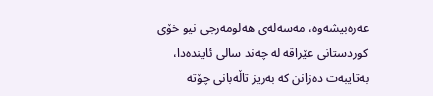عه‌ره‌بیشه‌وه‌، مه‌سه‌له‌ی هه‌لومه‌رجی نیو خۆی كوردستانی عێراقه‌ له‌ چه‌ند سالی ئاینده‌دا، به‌تایبه‌ت ده‌زانن كه‌ به‌ریز تاڵه‌بانی چۆته‌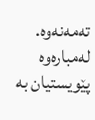ته‌مه‌نه‌وه‌. له‌مباره‌وه‌ پێویستیان به‌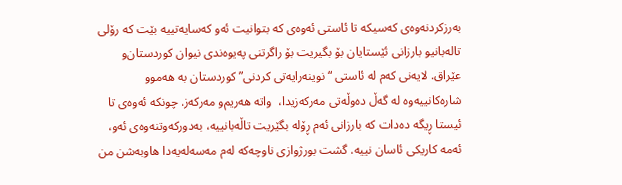به‌رزكردنه‌وه‌ی كه‌سیكه‌ تا ئاستی ئه‌وه‌ی كه‌ بتوانیت ئه‌و كه‌سایه‌تییه‌ بێت كه‌ رۆلی تاله‌بانیو بارزانی ئێستایان بۆ بگیریت بۆ راگرتنی په‌یوه‌ندی نیوان كوردستان‌و عێراق. لایه‌نی كه‌م له‌ ئاستی “نوینه‌رایه‌تی كردنی” كوردستان به‌ هه‌موو شاره‌كانییه‌وه‌ له‌ گه‌ڵ ده‌وڵه‌تی مه‌ركه‌زیدا،  واته‌ هه‌ریم‌و مه‌ركه‌ز. چونكه‌ ئه‌وه‌ی تا ئیستا ڕیگه‌ ده‌دات كه‌ بارزانی ئه‌م ڕۆله‌ بگێریت تاڵه‌بانییه‌، به‌دوركه‌وتنه‌وه‌ی ئه‌و،  ئه‌مه‌ كاریكی ئاسان نییه‌. گشت بورژوازی ناوچه‌كه‌ له‌م مه‌سه‌له‌یه‌دا هاوبه‌شن من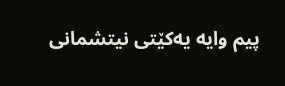پیم وایه‌ یه‌كێتی نیتشمانی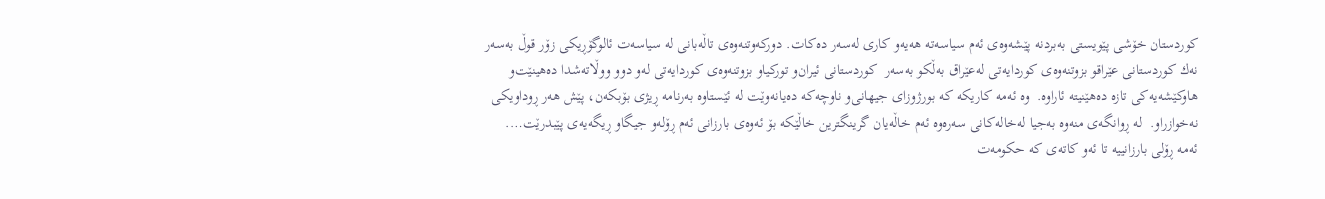كوردستان خۆشی پێویستی به‌بردنه‌ پێشه‌وه‌ی ئه‌م سیاسه‌ته‌ هه‌یه‌و كاری له‌سه‌ر ده‌كات. دوركه‌وتنه‌وه‌ی تاڵه‌بانی له‌ سیاسه‌ت ئالوگۆڕیكی زۆر قوڵ به‌سه‌ر نه‌ك كوردستانی عێراقو بزوتنه‌وه‌ی كوردایه‌تی له‌عێراق به‌ڵكو به‌سه‌ر  كوردستانی ئیران‌و توركیاو بزوتنه‌وه‌ی كوردایه‌تی له‌و دوو ووڵاته‌شدا ده‌هینێت‌و هاوكێشه‌یه‌كی تازه‌ ده‌هێنیته‌ ئاراوه‌.  وه‌ ئه‌مه‌ كاریكه‌ كه‌ بورژوزای جیهانی‌و ناوچه‌كه‌ ده‌یانه‌وێت له‌ ئێستاوه‌ به‌رنامه‌ ڕیژی بۆبكه‌ن، پێش هه‌ر ڕوداویكی نه‌خوازراو.  له‌ ڕوانگه‌ی منه‌وه‌ به‌جیا له‌خاله‌كانی سه‌ره‌وه‌ ئه‌م خاڵه‌یان گرینگترین خاڵێكه‌ بۆ ئه‌وه‌ی بارزانی ئه‌م ڕۆله‌و جیگاو ڕیگه‌یه‌ی پێبدرێت….
ئه‌مه‌ ڕۆلی بارزانییه‌ تا ئه‌و كاته‌ی كه‌ حكومه‌ت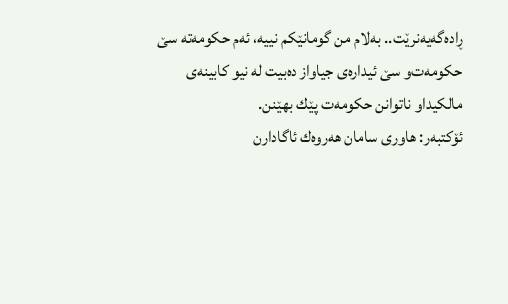ڕاده‌گه‌یه‌نرێت.. به‌لام من گومانێكم نییه‌، ئه‌م حكومه‌ته‌ سێ‌ حكومه‌ت‌و سێ‌ ئیداره‌ی جیاواز ده‌بیت له‌ نیو كابینه‌ی مالكیدا‌و ناتوانن حكومه‌ت پێك بهێنن.
ئۆكتبه‌ر: هاوری سامان هه‌روه‌ك ئاگادارن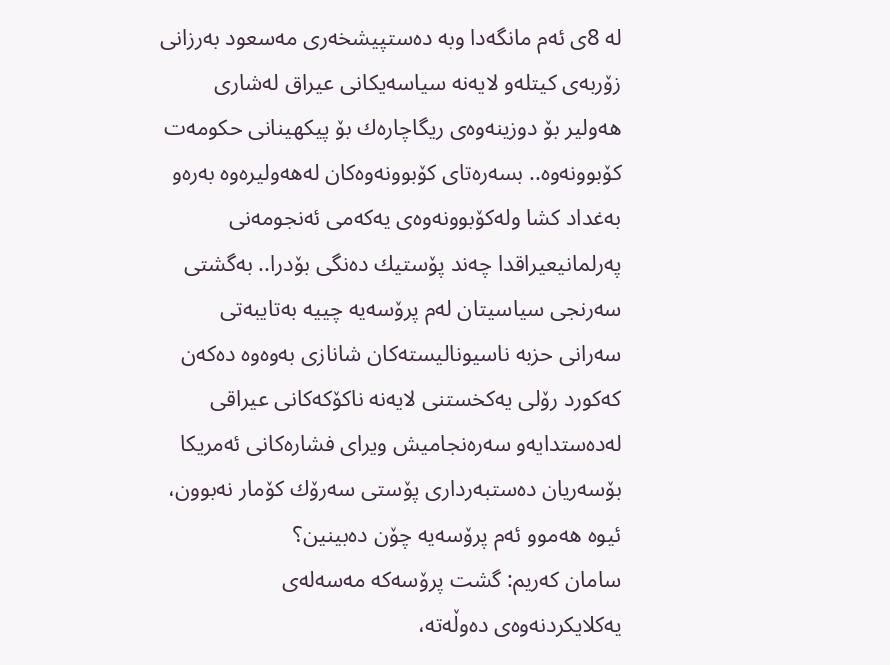له‌ 8ی ئه‌م مانگه‌دا وبه‌ ده‌ستپیشخه‌ری مه‌سعود به‌رزانی زۆربه‌ی كیتله‌و لایه‌نه‌ سیاسه‌یكانی عیراق له‌شاری هه‌ولیر بۆ دوزینه‌وه‌ی ریگاچاره‌ك بۆ پیكهینانی حكومه‌ت كۆبوونه‌وه‌.. بسه‌ره‌تای كۆبوونه‌وه‌كان له‌هه‌ولیره‌وه‌ به‌ره‌و به‌غداد كشا وله‌كۆبوونه‌وه‌ی یه‌كه‌می ئه‌نجومه‌نی په‌رلمانیعیراقدا چه‌ند پۆستیك ده‌نگی بۆدرا.. به‌گشتی سه‌رنجی سیاسیتان له‌م پرۆسه‌یه‌ چییه‌ به‌تایبه‌تی سه‌رانی حزبه‌ ناسیونالیسته‌كان شانازی به‌وه‌وه‌ ده‌كه‌ن كه‌كورد رۆلی یه‌كخستنی لایه‌نه‌ ناكۆكه‌كانی عیراقی له‌ده‌ستدایه‌و سه‌ره‌نجامیش ویرای فشاره‌كانی ئه‌مریكا بۆسه‌ریان ده‌ستبه‌رداری پۆستی سه‌رۆك كۆمار نه‌بوون، ئیوه‌ هه‌موو ئه‌م پرۆسه‌یه‌ چۆن ده‌بینین؟
سامان كه‌ریم: گشت پرۆسه‌كه‌ مه‌سه‌له‌ی یه‌كلایكردنه‌وه‌ی ده‌وڵه‌ته‌،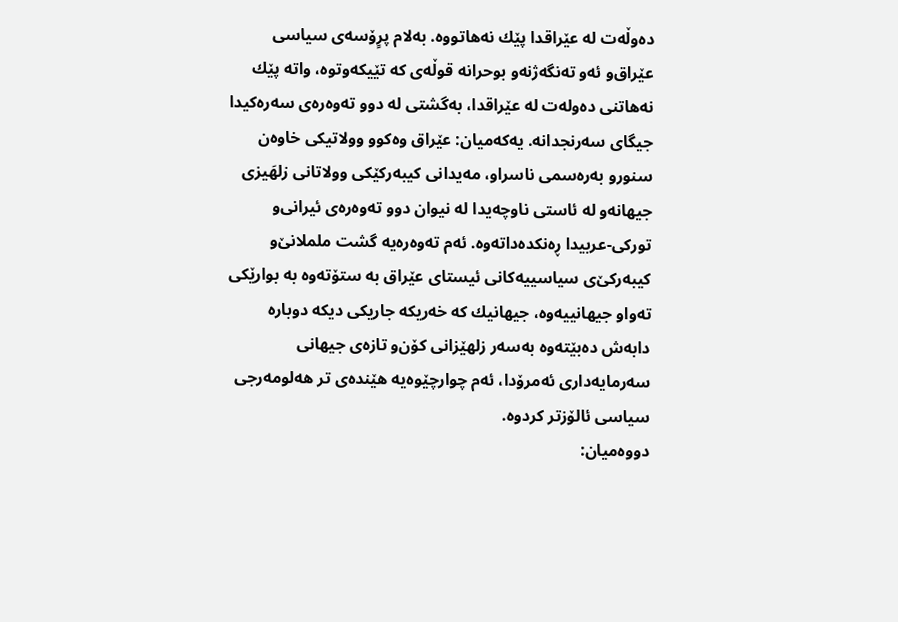ده‌وڵه‌ت له‌ عێراقدا پێك نه‌هاتووه‌. به‌لام پرٍۆسه‌ی سیاسی عێراق‌و ئه‌و ته‌نگه‌ژنه‌‌و بوحرانه‌ قوڵه‌ی كه‌ تێیكه‌وتوه‌، واته‌ پێك نه‌هاتنی ده‌وله‌ت له‌ عێراقدا، به‌گشتی له‌ دوو ته‌وه‌ره‌ی سه‌ره‌كیدا جیگای سه‌رنجدانه‌. یه‌كه‌میان: عێراق وه‌كوو وولاتیكی خاوه‌ن سنورو به‌ره‌سمی ناسراو، مه‌یدانی كیبه‌ركێكی وولاتانی زلهَیزی جیهانه‌‌و له‌ ئاستی ناوچه‌یدا له‌ نیوان دوو ته‌وه‌ره‌ی ئیرانی‌و توركی-عربیدا ڕه‌نكده‌داته‌وه‌. ئه‌م ته‌وه‌ره‌یه‌ گشت ململانێ‌و كیبه‌ركێ‌ی سیاسییه‌كانی ئیستای عێراق به‌ ستۆته‌وه‌ به‌ بوارێكی ته‌واو جیهانییه‌وه‌، جیهانیك كه‌ خه‌ریكه‌ جاریكی دیكه‌ دوباره‌ دابه‌ش ده‌بێته‌وه‌ به‌سه‌ر زلهێزانی كۆن‌و تازه‌ی جیهانی سه‌رمایه‌داری ئه‌مرۆدا، ئه‌م چوارچێوه‌یه‌ هێنده‌ی تر هه‌لومه‌رجی سیاسی ئالۆزتر كردوه‌.
دووه‌میان: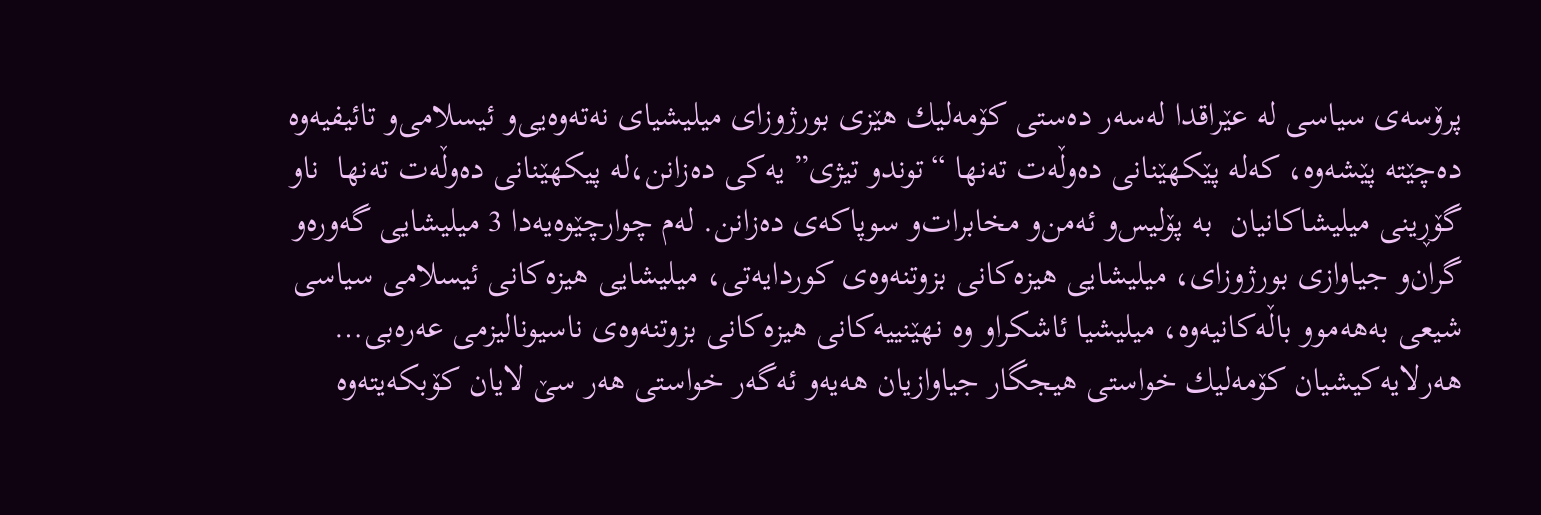پرۆسه‌ی سیاسی له‌ عێراقدا له‌سه‌ر ده‌ستی كۆمه‌لیك هێزی بورژوزای میلیشیای نه‌ته‌وه‌یی‌و ئیسلامی‌و تائیفیه‌وه‌ ده‌چێته‌ پێشه‌وه‌، كه‌له‌ پێكهێنانی ده‌وڵه‌ت ته‌نها “توندو تیژی” یه‌كی ده‌زانن،له‌ پیكهێنانی ده‌وڵه‌ت ته‌نها  ناو گۆڕینی میلیشاكانیان  به‌ پۆلیس‌و ئه‌من‌و مخابرات‌و سوپاكه‌ی ده‌زانن. له‌م چوارچێوه‌یه‌دا 3 میلیشایی گه‌وره‌و گران‌و جیاوازی بورژوزای، میلیشایی هیزه‌كانی بزوتنه‌وه‌ی كوردایه‌تی، میلیشایی هیزه‌كانی ئیسلامی سیاسی شیعی به‌هه‌موو باڵه‌كانیه‌وه‌، میلیشیا ئاشكراو وه‌ نهێنییه‌كانی هیزه‌كانی بزوتنه‌وه‌ی ناسیونالیزمی عه‌ره‌بی… هه‌رلایه‌كیشیان كۆمه‌لیك خواستی هیجگار جیاوازیان هه‌یه‌‌و ئه‌گه‌ر خواستی هه‌ر سێ‌ لایان كۆبكه‌یته‌وه‌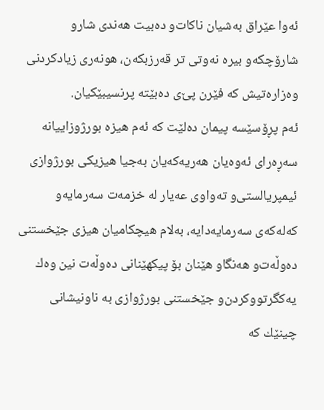ئه‌وا عێراق به‌شیان ناكات‌و ده‌بیت هه‌ندی شارو شارۆچكه‌‌و بیره‌ نه‌وتی تر قه‌رزبكه‌ن، هونه‌ری زیادكردنی وه‌زاره‌تیش كه‌ فێرن پێ‌ی ده‌بێته‌ پرنسیبێكیان.
ئه‌م پڕۆسێسه‌ پیمان ده‌لێت كه‌ ئه‌م هیزه‌ بورژوزاییانه‌ سه‌ڕه‌رای ئه‌وه‌یان هه‌ریه‌كه‌یان به‌جیا هیزیكی بورژوازی ئیمپریالستی‌و ته‌واوی عه‌یار له‌ خزمه‌ت سه‌رمایه‌و كه‌له‌كه‌ی سه‌رمایه‌دایه‌، به‌لام هیچكامیان هیزی جێخستنی ده‌وڵه‌ت‌و هه‌نگاو هێنان بۆ پیكهێنانی ده‌وڵه‌ت نین وه‌ك یه‌كگرتووكردن‌و جێخستنی بورژوازی به‌ ناونیشانی چینێك كه‌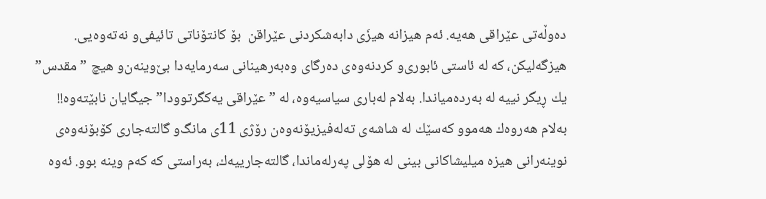ده‌وڵه‌تی عێراقی هه‌یه‌. ئه‌م هیزانه‌ هیزَی دابه‌شكردنی عێراقن  بۆ كانتۆناتی تائیفی‌و نه‌ته‌وه‌یی. هیزگه‌لیكن، كه‌ له‌ ئاستی ئابوری‌و كردنه‌وه‌ی ده‌رگای وه‌به‌رهینانی سه‌رمایه‌دا بێ‌وینه‌ن‌و هیچ ” مقدس” یك ڕیگر نییه‌ له‌ به‌رده‌میاندا. به‌لام له‌باری سیاسیه‌وه‌، له‌ ” عێراقی یه‌كگرتوودا” جیگایان نابێته‌وه‌!!
به‌لام هه‌روه‌ك هه‌موو كه‌سێك له‌ شاشه‌ی ته‌له‌فیزیۆنه‌وه‌ن رۆژی 11ی مانگ‌و گالته‌جاری كۆبۆنه‌وه‌ی نوینه‌رانی هیزه‌ میلیشاكانی بینی له‌ هۆلی په‌رله‌ماندا، گالته‌جارییه‌ك، به‌راستی كه‌ كه‌م وینه‌ بوو. ئه‌وه‌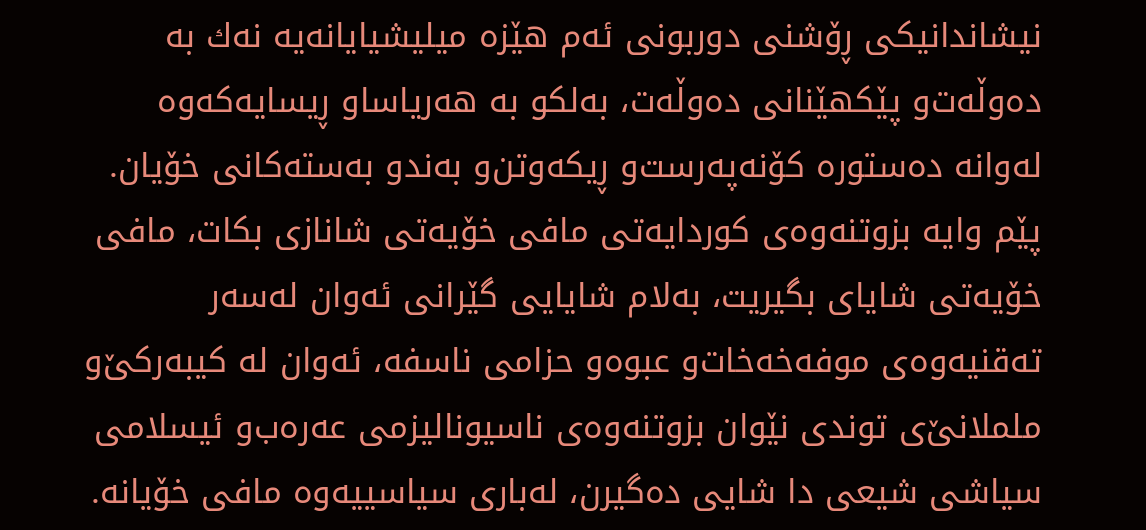نیشاندانیكی ڕۆشنی دوربونی ئه‌م هێزه‌ میلیشیایانه‌یه‌ نه‌ك به‌ ده‌وڵه‌ت‌و پێكهێنانی ده‌وڵه‌ت، به‌لكو به‌ هه‌ریاساو ڕیسایه‌كه‌وه‌ له‌وانه‌ ده‌ستوره‌ كۆنه‌په‌رست‌و ڕیكه‌وتن‌و به‌ندو به‌سته‌كانی خۆیان.
پێم وایه‌ بزوتنه‌وه‌ی كوردایه‌تی مافی خۆیه‌تی شانازی بكات، مافی خۆیه‌تی شایای بگیریت، به‌لام شایایی گێرانی ئه‌وان له‌سه‌ر ته‌قنیه‌وه‌ی موفه‌خه‌خات‌و عبوه‌و حزامی ناسفه‌، ئه‌وان له‌ كیبه‌ركێ‌و ململانێ‌ی توندی نێوان بزوتنه‌وه‌ی ناسیونالیزمی عه‌ره‌ب‌و ئیسلامی سیاشی شیعی دا شایی ده‌گیرن، له‌باری سیاسییه‌وه‌ مافی خۆیانه‌.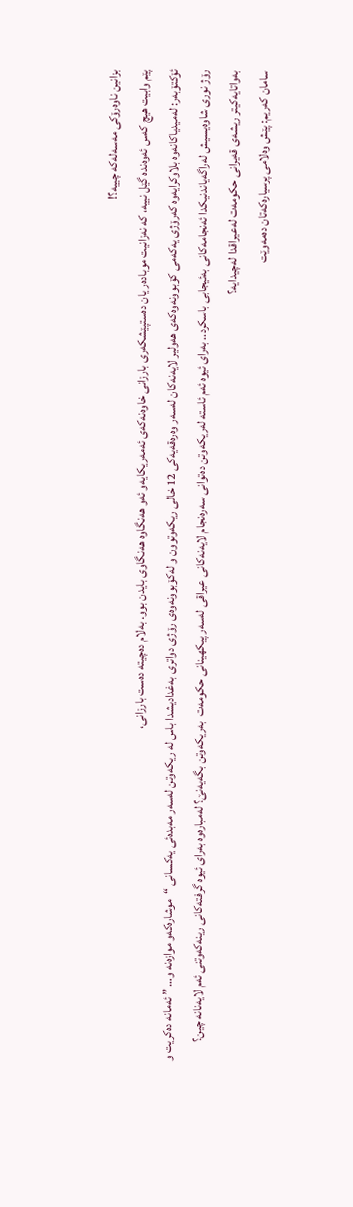بزانین ناوه‌رۆكی مه‌سه‌له‌كه‌ چییه‌؟!
پێم وابیت هیچ كه‌س ئه‌وه‌نده‌ گێل نییه‌، كه‌ نه‌زانیت موباده‌ر یان ده‌ستپێشكه‌ری بارزانی خاوه‌نه‌كه‌ی ئه‌مه‌ریكایه‌‌و ئه‌و هه‌نگاوه‌ هه‌نگاوی بایدن بوو. به‌لام ده‌چیته‌ ده‌ست بارزانی،
ئۆكتۆبه‌ر: له‌میدیاكانه‌وه‌ بلاوكرایه‌وه‌ كه‌رۆژی یه‌كه‌می كۆبوونه‌وه‌كه‌ی هه‌ولیر لایه‌نه‌كان له‌سه‌ر وه‌ره‌قه‌یه‌كی 12 خالی ریكه‌وتوون و له‌كۆبوونه‌وه‌ی رۆژی دواتری به‌غدادیشدا باس له‌ ریكه‌وتن له‌سه‌ر مه‌بده‌ئی یه‌كسانی “موشاره‌كه‌و موازه‌نه‌ و… ” ئه‌مانه‌ ده‌كریت و رۆژ نوری شاوه‌یسیش له‌راگه‌یاندنیكدا ئه‌نجامه‌كانی به‌ئیجابی باسكرد.. به‌رای ئیوه‌ ئه‌م ئاسته‌ له‌ریكه‌وتن ده‌توانی سه‌ره‌نجام لایه‌نه‌كانی عیراقی له‌سه‌ر پیكهینانی حكومه‌ت  به‌ریكه‌وتن بگه‌یه‌نێ‌؟ له‌مباره‌وه‌ به‌رای ئیوه‌ گرفته‌كانی رینه‌كه‌وتنی ئه‌م لایه‌نانه‌ چین؟ به‌واتایه‌كیتر ریشه‌ی قه‌یرانی حكومه‌ت له‌عیراقدا له‌چیدایه‌؟
سامان كه‌ریم: پێش وه‌لامی پرسیاره‌كه‌تان ده‌مه‌وێت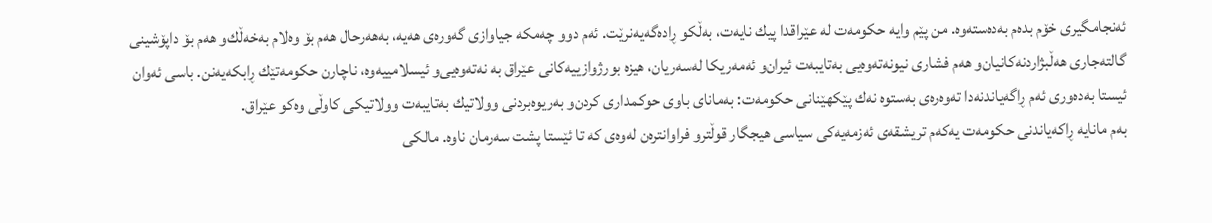ئه‌نجامگیری خۆم بده‌م به‌ده‌سته‌وه‌. من پێم وایه‌ حكومه‌ت له‌ عێراقدا پیك نایه‌ت، به‌ڵكو ڕاده‌گه‌یه‌نرێت. ئه‌م دوو چه‌مكه‌ جیاوازی گه‌وره‌ی هه‌یه‌، به‌هه‌رحال هه‌م بۆ وه‌لام به‌خه‌ڵك‌و هه‌م بۆ داپۆشینی گالته‌جاری هه‌ڵبژاردنه‌كانیان‌و هه‌م فشاری نیونه‌ته‌وه‌یی به‌تایبه‌ت ئیران‌و ئه‌مه‌ریكا له‌سه‌ریان، هیزه‌ بورژوازییه‌كانی عێراق به‌ نه‌ته‌وه‌یی‌و ئیسلامییه‌وه‌، ناچارن حكومه‌تێك ڕابكه‌یه‌نن. باسی ئه‌وان  ئیستا به‌ده‌وری ئه‌م ڕاگه‌یاندنه‌دا ته‌وه‌ره‌ی به‌ستوه‌ نه‌ك پێكهێنانی حكومه‌ت: به‌مانای باوی حوكمداری كردن‌و به‌ریوه‌بردنی وولاتیك به‌تایبه‌ت وولاتیكی كاوڵی وه‌كو عێراق.
به‌م مانایه‌ ڕاكه‌یاندنی حكومه‌ت یه‌كه‌م تریشقه‌ی ئه‌زمه‌یه‌كی سیاسی هیجگار قوڵترو فراوانتره‌ن له‌وه‌ی كه‌ تا ئێستا پشت سه‌رمان ناوه‌. مالكی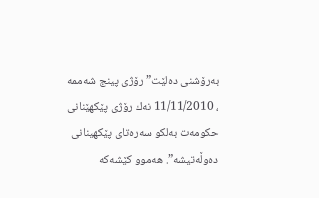به‌رۆشنی ده‌لێت” رۆژی پینج شه‌ممه‌ ، 11/11/2010 نه‌ك رۆژی پێكهێنانی حكومه‌ت به‌لكو سه‌ره‌تای پێكهینانی ده‌وڵه‌تیشه‌”. هه‌موو كێشه‌كه‌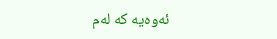ئه‌وه‌یه‌ كه‌ له‌م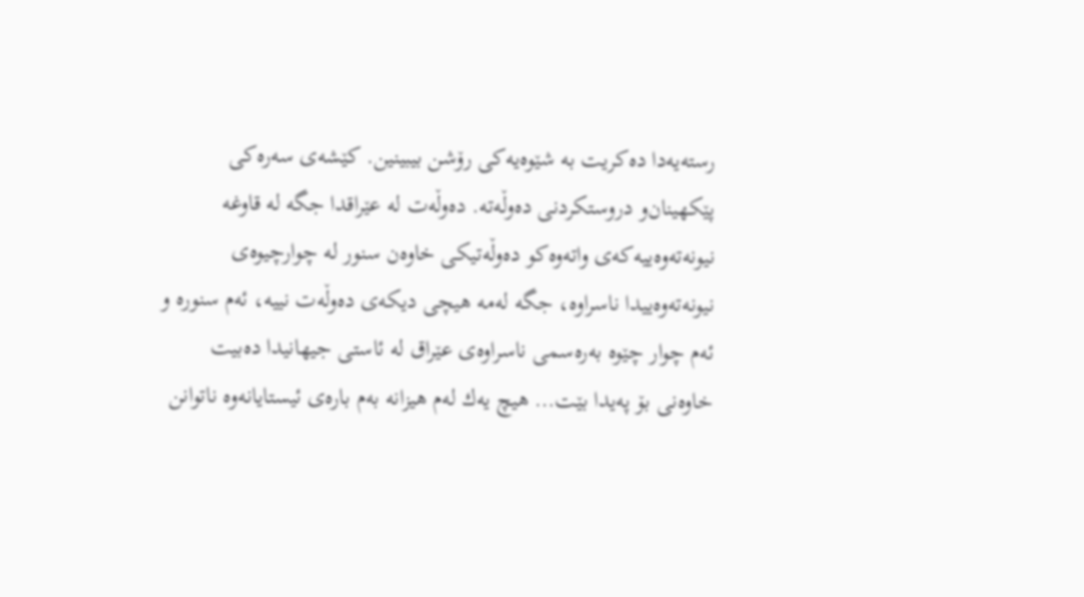رسته‌یه‌دا ده‌كریت به‌ شێوه‌یه‌كی رۆشن بیبینین. كێشه‌ی سه‌ره‌كی پێكهینان‌و دروستكردنی ده‌وڵه‌ته‌. ده‌وڵه‌ت له‌ عێراقدا جگه‌ له‌ قاوغه‌ نیونه‌ته‌وه‌ییه‌كه‌ی واته‌وه‌كو ده‌وڵه‌تیكی خاوه‌ن سنور له‌ چوارچیوه‌ی نیونه‌ته‌وه‌ییدا ناسراوه‌، جگه‌ له‌مه‌ هیچی دیكه‌ی ده‌وڵه‌ت نییه‌، ئه‌م سنوره‌ و ئه‌م چوار چێوه‌ به‌ره‌سمی ناسراوه‌ی عێراق له‌ ئاستی جیهانیدا ده‌بیت خاوه‌نی بۆ په‌یدا بێت… هیچ یه‌ك له‌م هیزانه‌ به‌م باره‌ی ئیستایانه‌وه‌ ناتوانن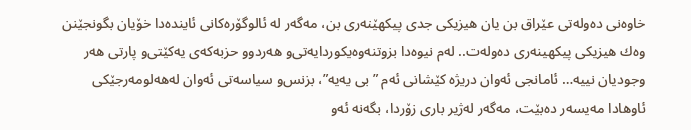خاوه‌نی ده‌وله‌تی عێراق بن یان هیزیكی جدی پیكهێنه‌ری بن، مه‌گه‌ر له‌ ئالوگۆره‌كانی ئاینده‌دا خۆیان بگونجێنن وه‌ك هیزیكی پیكهینه‌ری ده‌وله‌ت.. له‌م نیوه‌دا بزوتنه‌وه‌یكوردایه‌تی‌و هه‌ردوو حزبه‌كه‌ی یه‌كێتی‌و پارتی هه‌ر وجودیان نییه‌… ئامانجی ئه‌وان دریژه‌ كێشانی ئه‌م ” بی یه‌یه‌”، بزنس‌و سیاسه‌تی ئه‌وان له‌هه‌لومه‌رجێكی ئاوهادا مه‌یسه‌ر ده‌بێت، مه‌گه‌ر له‌ژیر باری زۆردا، بگه‌نه‌ ئه‌و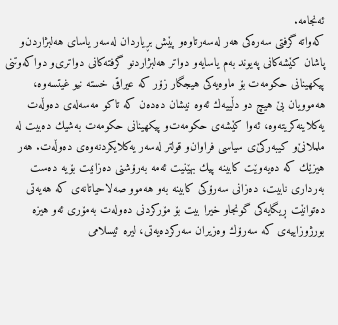ئه‌نجامه‌.
كه‌واته‌ گرفتی سه‌ره‌كی هه‌ر له‌سه‌رتاوه‌و پێش بڕیاردان له‌سه‌ر یاسای هه‌لبژاردن‌و پاشان كێشه‌كانی په‌یوند به‌م یاسایه‌‌و دواتر هه‌لبژاردنو گرفته‌كانی دواتری‌و دواكه‌وتنی پیكهینانی حكومه‌ت بۆ ماوه‌یه‌كی هیجگار زۆر كه‌ عیراقی خسته‌ نیو غیتسه‌وه‌، هه‌موویان بێ‌ هیچ دو دڵییه‌ك ئه‌وه‌ نیشان ده‌ده‌ن كه‌ تاكو مه‌سه‌له‌ی ده‌وڵه‌ت یه‌كلاینه‌كریته‌وه‌، ئه‌وا كێشه‌ی حكومه‌ت‌و پیكهینانی حكومه‌ت به‌شیك ده‌بیت له‌ ململانێ‌و كیبه‌ركێ‌ی سیاسی فراوان‌و قولتر له‌سه‌ر یه‌كلایكردنه‌وه‌ی ده‌وڵه‌ت. هه‌ر هیزێك كه‌ ده‌یه‌وێت كابینه‌ پیك بهێنیت ئه‌مه‌ به‌رۆشنی ده‌زانیت بۆیه‌ ده‌ست به‌رداری نابیت، ده‌زانی سه‌رۆكی كابینه‌ به‌و هه‌موو صه‌لاحیاتانه‌ی كه‌ هه‌یه‌تی ده‌توانێت ڕیگایه‌كی گونجاو خیرا بیت بۆ مۆركردنی ده‌وله‌ت به‌مۆری ئه‌و هیزه‌ بورژوزاییه‌ی كه‌ سه‌رۆك وه‌زیران سه‌ركرده‌یه‌تی، لیره‌ ئیسلامی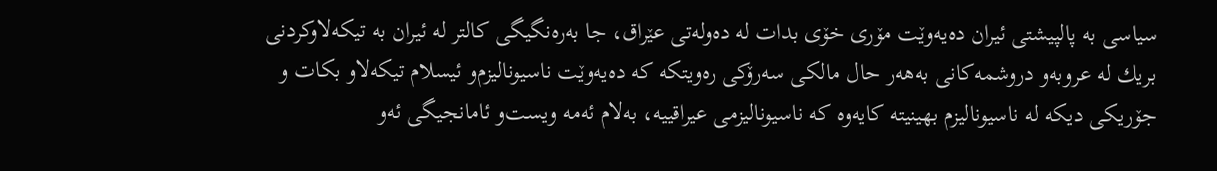سیاسی به‌ پالپیشتی ئیران ده‌یه‌وێت مۆری خۆی بدات له‌ ده‌وله‌تی عێراق، جا به‌ره‌نگیگی كالتر له‌ ئیران به‌ تیكه‌لاوكردنی بریك له‌ عروبه‌‌و دروشمه‌كانی به‌هه‌ر حال مالكی سه‌رۆكی ره‌ویتكه‌ كه‌ ده‌یه‌وێت ناسیونالیزم‌و ئیسلام تیكه‌لاو بكات و جۆریكی دیكه‌ له‌ ناسیونالیزم بهینیته‌ كایه‌وه‌ كه‌ ناسیونالیزمی عیراقییه‌، به‌لام ئه‌مه‌ ویست‌و ئامانجیگی ئه‌و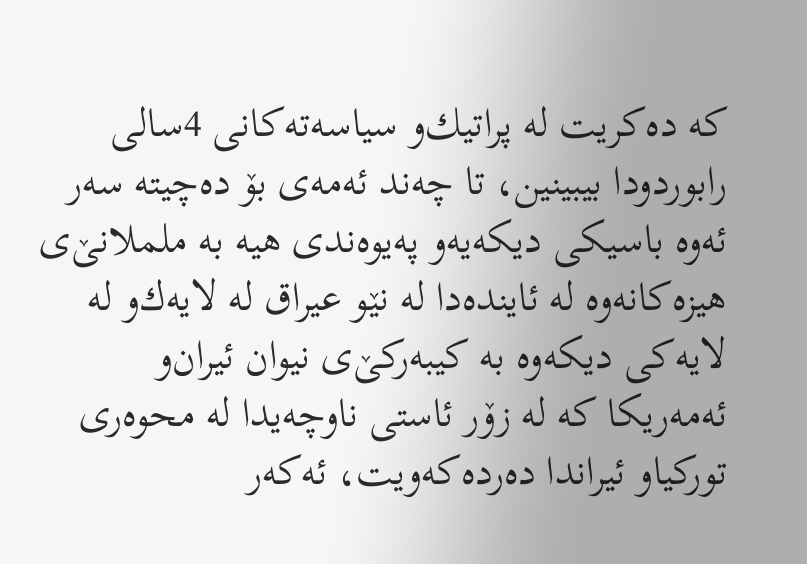كه‌ ده‌كریت له‌ پراتیك‌و سیاسه‌ته‌كانی 4سالی رابوردودا بیبینین، تا چه‌ند ئه‌مه‌ی بۆ ده‌چیته‌ سه‌ر ئه‌وه‌ باسیكی دیكه‌یه‌و په‌یوه‌ندی هیه‌ به‌ ململانێ‌ی هیزه‌كانه‌وه‌ له‌ ئاینده‌دا له‌ نێو عیراق له‌ لایه‌ك‌و له‌ لایه‌كی دیكه‌وه‌ به‌ كیبه‌ركێ‌ی نیوان ئیران‌و ئه‌مه‌ریكا كه‌ له‌ زۆر ئاستی ناوچه‌یدا له‌ محوه‌ری توركیاو ئیراندا ده‌رده‌كه‌ویت، ئه‌كه‌ر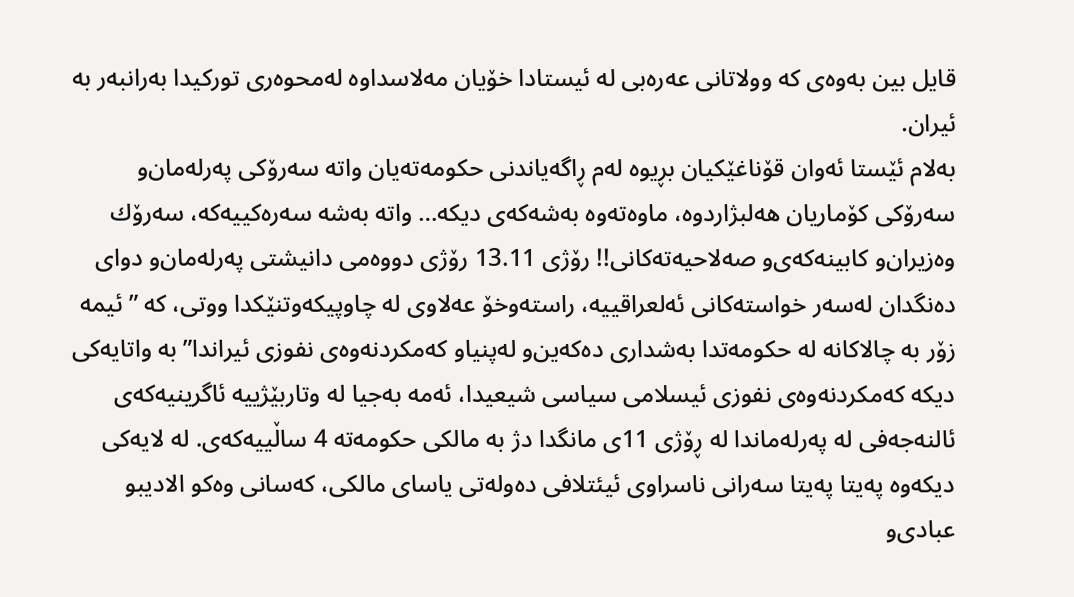قایل بین به‌وه‌ی كه‌ وولاتانی عه‌ره‌بی له‌ ئیستادا خۆیان مه‌لاسداوه‌ له‌محوه‌ری توركیدا به‌رانبه‌ر به‌ ئیران.
به‌لام ئێستا ئه‌وان قۆناغێكیان بڕیوه‌ له‌م ڕاگه‌یاندنی حكومه‌ته‌یان واته‌ سه‌رۆكی په‌رله‌مان‌و سه‌رۆكی كۆماریان هه‌لبژاردوه‌، ماوه‌ته‌وه‌ به‌شه‌كه‌ی دیكه‌… واته‌ به‌شه‌ سه‌ره‌كییه‌كه‌، سه‌رۆك وه‌زیران‌و كابینه‌كه‌ی‌و صه‌لاحیه‌ته‌كانی!! رۆژی 13.11 رۆژی دووه‌می دانیشتی په‌رله‌مان‌و دوای ده‌نگدان له‌سه‌ر خواسته‌كانی ئه‌لعراقییه‌، راسته‌وخۆ عه‌لاوی له‌ چاوپیكه‌وتنێكدا ووتی، كه‌ ” ئیمه‌ زۆر به‌ چالاكانه‌ له‌ حكومه‌تدا به‌شداری ده‌كه‌ین‌و له‌پنیاو كه‌مكردنه‌وه‌ی نفوزی ئیراندا” به‌ واتایه‌كی دیكه‌ كه‌مكردنه‌وه‌ی نفوزی ئیسلامی سیاسی شیعیدا، ئه‌مه‌ به‌جیا له‌ وتاربێژییه‌ ئاگرینیه‌كه‌ی ئالنه‌جه‌فی له‌ په‌رله‌ماندا له‌ ڕۆژی 11ی مانگدا دژ به‌ مالكی حكومه‌ته‌ 4 ساڵییه‌كه‌ی. له‌ لایه‌كی دیكه‌وه‌ په‌یتا په‌یتا سه‌رانی ناسراوی ئیئتلافی ده‌وله‌تی یاسای مالكی، كه‌سانی وه‌كو الادیبو عبادی‌و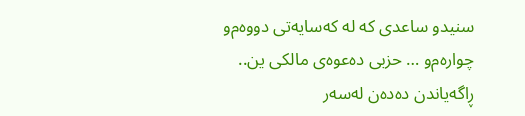سنیدو ساعدی كه‌ له‌ كه‌سایه‌تی دووه‌م‌و چواره‌م‌و … حزبی ده‌عوه‌ی مالكی ین.. ڕاگه‌یاندن ده‌ده‌ن له‌سه‌ر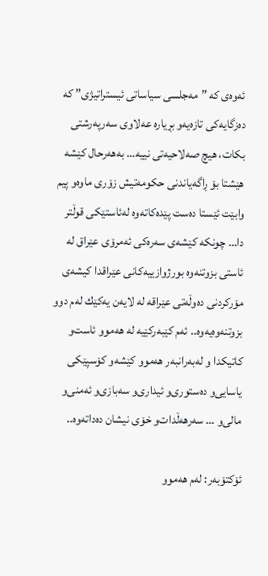ئه‌وه‌ی كه‌ ” مه‌جلسی سیاساتی ئیستراتیژی” كه‌ ده‌زگایه‌كی تازه‌یه‌‌و بڕیاره‌ عه‌لاوی سه‌رپه‌رشتی بكات، هیچ صه‌لاحیه‌تی نییه‌… به‌هه‌رحال كێشه‌ هێشتا بۆ ڕاگه‌یاندنی حكومه‌تیش زۆری ماوه‌‌و پیم وابێت ئێستا ده‌ست پێده‌كاته‌وه‌ له‌ئاستێكی قوڵتر دا… چونكه‌ كێشه‌ی سه‌ره‌كی ئه‌مرۆی عێراق له‌ ئاستی بزوتنه‌وه‌ بورژوازییه‌كانی عێراقدا كیشه‌ی مۆركردنی ده‌وڵه‌تی عێراقه‌ له‌ لایه‌ن یه‌كێك له‌م دوو بزوتنه‌وه‌یه‌وه‌.. ئه‌م كێبه‌ركێیه‌ له‌ هه‌موو ئاست‌و كاتیكدا و له‌به‌رانبه‌ر هه‌موو كێشه‌‌و كۆسپێكی یاسایی‌و ده‌ستوری‌و ئیداری‌و سه‌بازی‌و ئه‌منی‌و مالی‌و … سه‌رهه‌ڵدات‌و خۆی نیشان ده‌داته‌وه‌..

ئۆكتۆبه‌ر: له‌م هه‌موو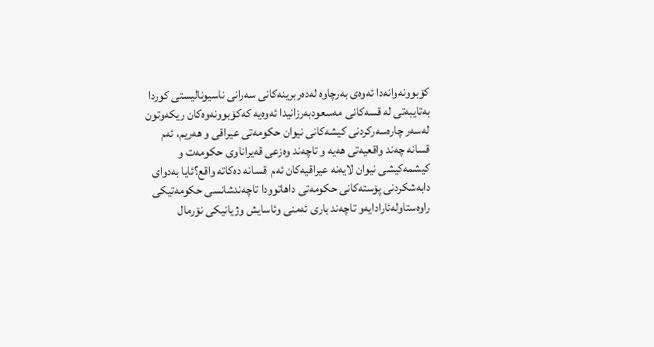كۆبوونه‌وانه‌دا ئه‌وه‌ی به‌رچاوه‌ له‌ده‌ربرینه‌كانی سه‌رانی ناسیونالیستی كوردا به‌تایبه‌تی له‌ قسه‌كانی مه‌سعودبه‌رزانیدا ئه‌وه‌یه‌ كه‌كۆبوونه‌وه‌كان ریكه‌وتون له‌سه‌ر چاره‌سه‌ركردنی كیشه‌كانی نیوان حكومه‌تی عیراقی و هه‌ریم، ئه‌م قسانه‌ چه‌ند واقعیه‌تی هه‌یه‌ و تاچه‌ند وه‌زعی قه‌یراناوی حكومه‌ت و كیشمه‌كیشی نیوان لایه‌نه‌ عیراقیه‌كان ئه‌م  قسانه‌ ده‌كاته‌ واقع؟ئایا به‌دوای دابه‌شكردنی پۆسته‌كانی حكومه‌تی داهاتوودا تاچه‌ندشانسی حكومه‌تیكی راوه‌ستاوله‌ئارادایه‌و تاچه‌ند باری ئه‌منی وئاسایش وژیانیكی نۆرمال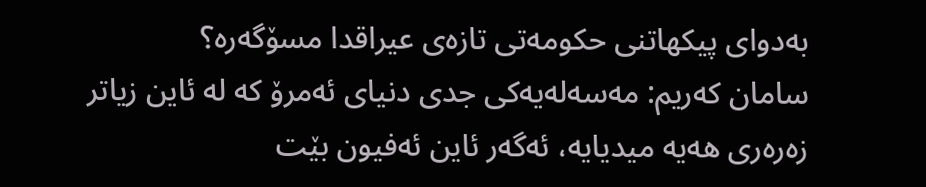به‌دوای پیكهاتنی حكومه‌تی تازه‌ی عیراقدا مسۆگه‌ره‌؟
سامان كه‌ریم: مه‌سه‌له‌یه‌كی جدی دنیای ئه‌مرۆ كه‌ له‌ ئاین زیاتر زه‌ره‌ری هه‌یه‌ میدیایه‌، ئه‌گه‌ر ئاین ئه‌فیون بێت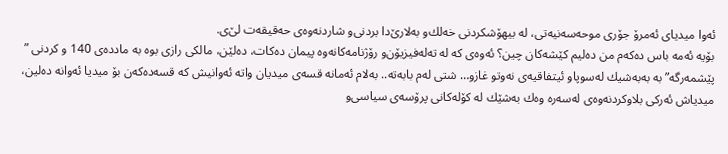ئه‌وا میدیای ئه‌مرۆ جۆری موحه‌سه‌نیه‌تی، له‌ بیهۆشكردنی خه‌لك‌و به‌لارێ‌دا بردنی‌و شاردنه‌وه‌ی حه‌قیقه‌ت لێ‌ی.
بۆیه‌ ئه‌مه‌ باس ده‌كه‌م من ده‌لیم كێشه‌كان چین؟ ئه‌وه‌ی كه‌ له‌ ته‌له‌فیزیۆن‌و رۆژنامه‌كانه‌وه‌ پیمان ده‌كات، ده‌لێن، مالكی رازی بوه‌ به‌ مادده‌ی 140 و كردنی ” پێشمه‌رگه‌” به‌ به‌به‌شیك له‌سوپاو ئیتفاقیه‌ی نه‌وتو غازو… شتی له‌م بابه‌ته‌.. به‌لام ئه‌مانه‌ قسه‌ی میدیان واته‌ ئه‌وانیش كه‌ قسه‌ده‌كه‌ن بۆ میدیا ئه‌وانه‌ ده‌لین، میدیاش ئه‌ركی بلاوكردنه‌وه‌ی له‌سه‌ره‌ وه‌ك به‌شێك له‌ كۆله‌كانی پرۆسه‌ی سیاسی‌و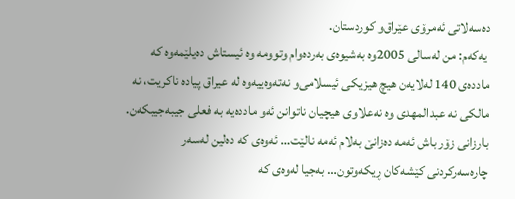ده‌سه‌لاتی ئه‌مرۆی عێراق‌و كوردستان.
 یه‌كه‌م: من له‌سالی 2005وه‌ به‌شیوه‌ی به‌رده‌وام وتوومه‌ وه‌ ئیستاش ده‌یلێمه‌وه‌ كه‌ مادده‌ی 140 له‌لایه‌ن هیچ هیزیكی ئیسلامی‌و نه‌ته‌وه‌ییه‌وه‌ له‌ عیراق پیاده‌ ناكریت، نه‌ مالكی نه‌ عبدالمهدی وه‌ نه‌علاوی هیچیان ناتوانن ئه‌و مادده‌یه‌ به‌ فعلی جیبه‌جیبكه‌ن. بارزانی زۆر باش ئه‌مه‌ ده‌زانێ‌ به‌لام ئه‌مه‌ نالێت… ئه‌وه‌ی كه‌ ده‌لین له‌سه‌ر چاره‌سه‌ركردنی كێشه‌كان ڕیكه‌وتون… به‌جیا له‌وه‌ی كه‌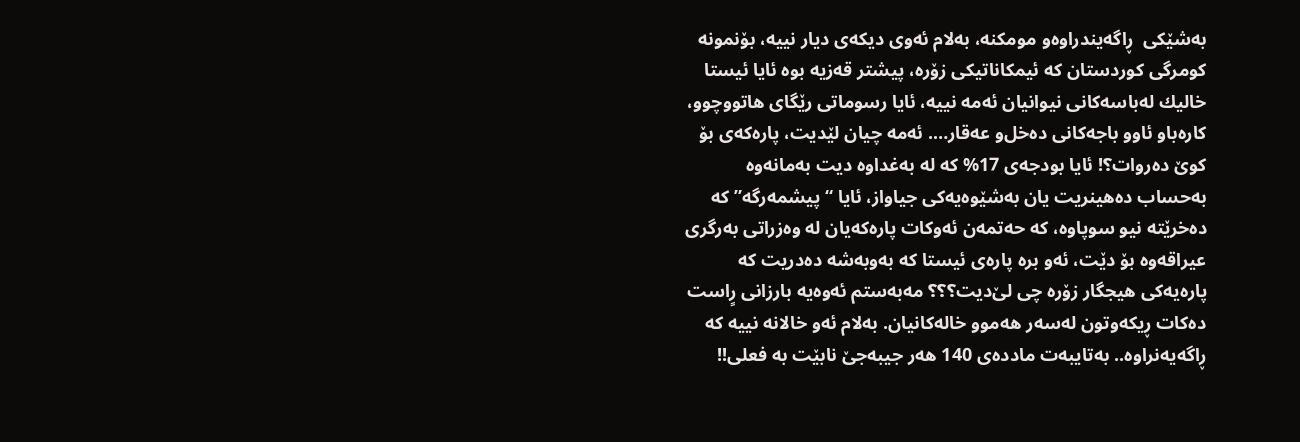به‌شێكی  ڕاگه‌یندراوه‌و مومكنه‌، به‌لام ئه‌وی دیكه‌ی دیار نییه‌، بۆنمونه‌ كومرگی كوردستان كه‌ ئیمكاناتیكی زۆره‌، پیشتر قه‌زیه‌ بوه‌ ئایا ئیستا خالیك له‌باسه‌كانی نیوانیان ئه‌مه‌ نییه‌، ئایا رسوماتی رێگای هاتووچوو، كاره‌با‌و ئاوو باجه‌كانی ده‌خل‌و عه‌قار…. ئه‌مه‌ چیان لێدیت، پاره‌كه‌ی بۆ كوێ‌ ده‌روات؟! ئایا بودجه‌ی 17% كه‌ له‌ به‌غداوه‌ دیت به‌مانه‌وه‌ به‌حساب ده‌هینریت یان به‌شێوه‌یه‌كی جیاواز، ئایا “پیشمه‌رگه‌” كه‌ ده‌خرێته‌ نیو سوپاوه‌، كه‌ حه‌تمه‌ن ئه‌وكات پاره‌كه‌یان له‌ وه‌زراتی به‌رگری عیراقه‌وه‌ بۆ دێت، ئه‌و بره‌ پاره‌ی ئیستا كه‌ به‌وبه‌شه‌ ده‌دریت كه‌ پاره‌یه‌كی هیجگار زۆره‌ چی لێ‌دیت؟؟؟ مه‌به‌ستم ئه‌وه‌یه‌ بارزانی رٍاست ده‌كات ڕیكه‌وتون له‌سه‌ر هه‌موو خاله‌كانیان. به‌لام ئه‌و خالانه‌ نییه‌ كه‌ ڕاگه‌یه‌نراوه‌.. به‌تایبه‌ت مادده‌ی 140 هه‌ر جیبه‌جێ‌ نابێت به‌ فعلی!!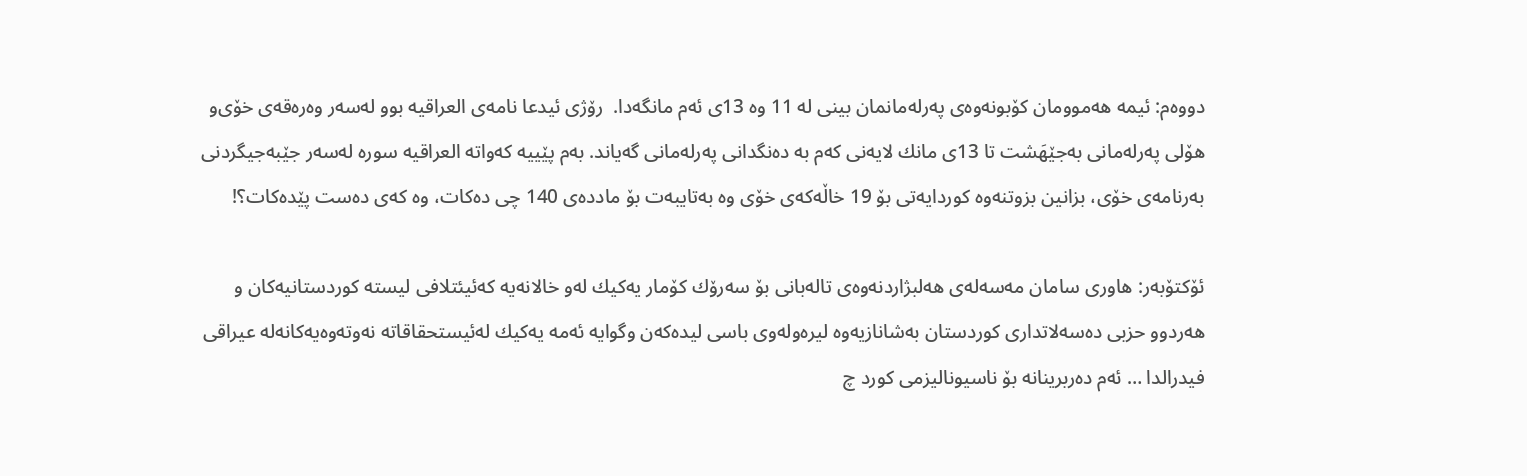دووه‌م: ئیمه‌ هه‌موومان كۆبونه‌وه‌ی په‌رله‌مانمان بینی له‌ 11 وه‌ 13ی ئه‌م مانگه‌دا.  رۆژی ئیدعا نامه‌ی العراقیه‌ بوو له‌سه‌ر وه‌ره‌قه‌ی خۆی‌و هۆلی په‌رله‌مانی به‌جێهَشت تا 13ی مانك لایه‌نی كه‌م به‌ ده‌نگدانی په‌رله‌مانی گه‌یاند. به‌م پێییه‌ كه‌واته‌ العراقیه‌ سوره‌ له‌سه‌ر جێبه‌جیگردنی به‌رنامه‌ی خۆی، بزانین بزوتنه‌وه‌ كوردایه‌تی بۆ 19 خاڵه‌كه‌ی خۆی وه‌ به‌تایبه‌ت بۆ مادده‌ی 140 چی ده‌كات، وه‌ كه‌ی ده‌ست پێده‌كات؟!

ئۆكتۆبه‌ر: هاوری سامان مه‌سه‌له‌ی هه‌لبژاردنه‌وه‌ی تاله‌بانی بۆ سه‌رۆك كۆمار یه‌كیك له‌و خالانه‌یه‌ كه‌ئیئتلافی لیسته‌ كوردستانیه‌كان و هه‌ردوو حزبی ده‌سه‌لاتداری كوردستان به‌شانازیه‌وه‌ لیره‌وله‌وی باسی لیده‌كه‌ن وگوایه‌ ئه‌مه‌ یه‌كیك له‌ئیستحقاقاته‌ نه‌وته‌وه‌یه‌كانه‌له‌ عیراقی فیدرالدا … ئه‌م ده‌ربرینانه‌ بۆ ناسیونالیزمی كورد چ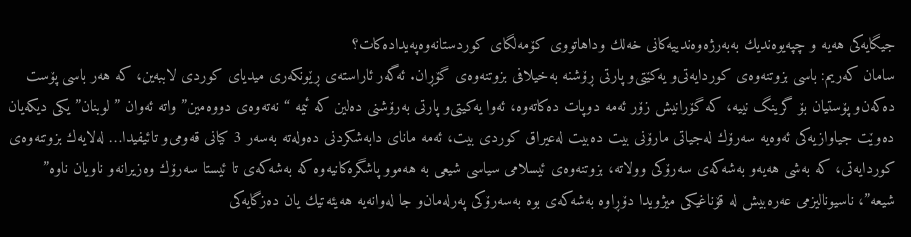جیگایه‌كی هه‌یه‌ و چپه‌یوه‌ندیك به‌به‌رژه‌وه‌ندییه‌كانی خه‌لك وداهاتووی كۆمه‌لگای كوردستانه‌وه‌په‌یداده‌كات؟
سامان كه‌ریم: باسی بزوتنه‌وه‌ی كوردایه‌تی‌و یه‌كێتی‌و پارتی ڕۆشنه‌ به‌خیلافی بزوتنه‌وه‌ی گۆڕان. ئه‌گه‌ر ئاراسته‌ی ڕێونكه‌ری میدیای كوردی لاببه‌ین، كه‌ هه‌ر باسی پۆست ده‌كه‌ن‌و پۆستیان بۆ گرینگ نییه‌، كه‌ گۆرانیش زۆر ئه‌مه‌ دوپات ده‌كاته‌وه‌، ئه‌وا یه‌كیتی‌و پارتی به‌رۆشنی ده‌لین كه‌ ئیمه‌ “نه‌ته‌وه‌ی دووه‌مین” واته‌ ئه‌وان ” لوبنان” یكی دیكه‌یان ده‌وێت جیاوازیه‌كی ئه‌وه‌یه‌ سه‌رۆك له‌جیاتی مارۆنی بیت ده‌بیت له‌عیراق كوردی بیت، ئه‌مه‌ مانای دابه‌شكردنی ده‌وله‌ته‌ به‌سه‌ر 3 كیانی قه‌ومی‌و تائیفیدا… له‌لایه‌ك بزوتنه‌وه‌ی كوردایه‌تی، كه‌ به‌شی هه‌یه‌‌و به‌شه‌كه‌ی سه‌رۆكی وولاته‌، بزوتنه‌وه‌ی ئیسلامی سیاسی شیعی به‌ هه‌موو پاشگره‌كانیه‌وه‌ كه‌ به‌شه‌كه‌ی تا ئیستا سه‌رۆك وه‌زیرانه‌و ناویان ناوه‌” شیعه‌”، ناسیونالیزمی عه‌ره‌بیش له‌ قۆناغیكی میژویدا دۆڕاوه‌ به‌شه‌كه‌ی بوه‌ به‌سه‌رۆكی په‌رله‌مان‌و جا له‌وانه‌یه‌ هه‌یئه‌تیك یان ده‌زگایه‌كی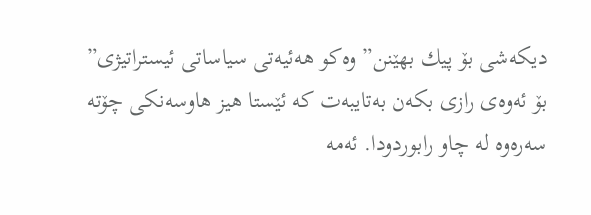دیكه‌شی بۆ پیك بهێنن” وه‌كو هه‌ئیه‌تی سیاساتی ئیستراتیژی”  بۆ ئه‌وه‌ی رازی بكه‌ن به‌تایبه‌ت كه‌ ئێستا هیز هاوسه‌نكی چۆته‌ سه‌ره‌وه‌ له‌ چاو رابوردودا. ئه‌مه‌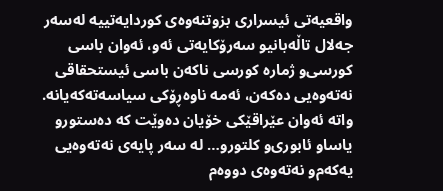واقعیه‌تی ئیسراری بزوتنه‌وه‌ی كوردایه‌تییه‌ له‌سه‌ر جه‌لال تاڵه‌بانیو سه‌رۆكایه‌تی ئه‌و، ئه‌وان باسی كورسی‌و ژماره‌ كورسی ناكه‌ن باسی ئیستحقاقی نه‌ته‌وه‌یی ده‌كه‌ن، ئه‌مه‌ ناوه‌ڕۆكی سیاسه‌ته‌كه‌یانه‌.
واته‌ ئه‌وان عێراقێكی خۆیان ده‌وێت كه‌ ده‌ستورو یاسا‌و ئابوری‌و كلتورو… له‌ سه‌ر پایه‌ی نه‌ته‌وه‌یی یه‌كه‌م‌و نه‌ته‌وه‌ی دووه‌م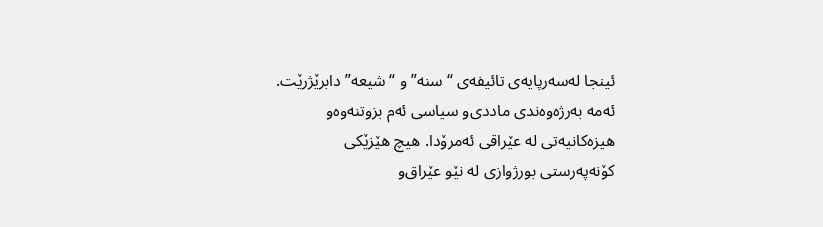ئینجا له‌سه‌رپایه‌ی تائیفه‌ی “سنه‌”و “شیعه‌” دابرێژرێت. ئه‌مه‌ به‌رژه‌وه‌ندی ماددی‌و سیاسی ئه‌م بزوتنه‌وه‌و هیزه‌كانیه‌تی له‌ عێراقی ئه‌مرۆدا. هیچ هێزێكی كۆنه‌په‌رستی بورژوازی له‌ نێو عێراق‌و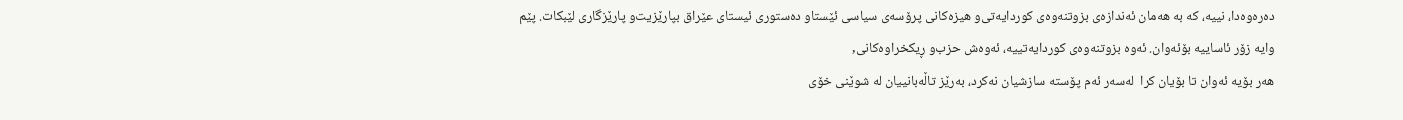ده‌ره‌وه‌دا، نییه‌، كه‌ به‌ هه‌مان ئه‌ندازه‌ی بزوتنه‌وه‌ی كوردایه‌تی‌و هیزه‌كانی پرۆسه‌ی سیاسی ئێستا‌و ده‌ستوری ئیستای عێراق بپارێزیت‌و پارێزگاری لێبكات. پێم وایه‌ زۆر ئاساییه‌ بۆئه‌وان. ئه‌وه‌ بزوتنه‌وه‌ی كوردایه‌تییه‌، ئه‌وه‌ش حزب‌و ڕیكخراوه‌كانی,
هه‌ر بۆیه‌ ئه‌وان تا بۆیان كرا  له‌سه‌ر ئه‌م پۆسته‌ سازشیان نه‌كرد، به‌رێز تاڵه‌بانییان له‌ شوێنی خۆی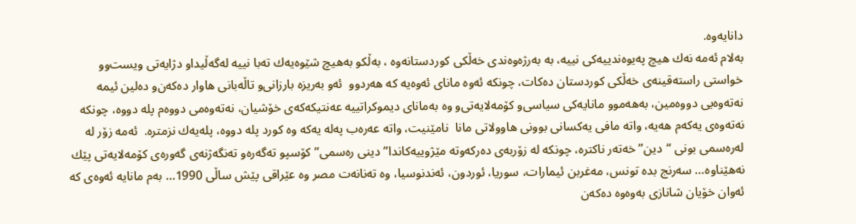دانایه‌وه‌.
به‌لام ئه‌مه‌ نه‌ك هیچ په‌یوه‌ندییه‌كی نییه‌، به‌ به‌رژه‌وه‌ندی خه‌ڵكی كوردستانه‌وه‌ ، به‌ڵكو به‌هیچ شێوه‌یه‌ك ته‌با نییه‌ له‌گه‌ڵیداو دژایه‌تی ویست‌و‌و خواستی راسته‌قینه‌ی خه‌ڵكی كوردستان ده‌كات، چونكه‌ ئه‌وه‌ مانای ئه‌وه‌یه‌ كه‌ هه‌ردوو  ئه‌و به‌ریزه‌ بارزانی‌و تاڵه‌بانی هاوار ده‌كه‌ن‌و ده‌لین ئیمه‌ نه‌ته‌وه‌یی دووه‌مین، به‌هه‌موو مانایه‌كی سیاسی‌و كۆمه‌لایه‌تی‌و وه‌ به‌مانای دیموكراتییه‌ عه‌نتیكه‌كه‌ی خۆشیان، نه‌ته‌وه‌می دووه‌م پله‌ دووه‌، چونكه‌ نه‌ته‌وه‌ی یه‌كه‌م هه‌یه‌، واته‌ مافی یه‌كسانی بوونی هاوولاتی مانا  نامێنیت، واته‌ عه‌ره‌ب په‌له‌ یه‌كه‌ وه‌ كورد پله‌ دووه‌، پله‌یه‌ك نزمتره‌.  ئه‌مه‌ زۆر له‌ له‌ره‌سمی بونی “دین” خه‌ته‌ر ناكتره‌، چونكه‌ له‌ زۆربه‌ی ده‌ركه‌وته‌ مێژوییه‌كاندا” دینی ره‌سمی” كۆسپو ته‌گه‌ره‌و ته‌نگه‌ژنه‌ی گه‌وره‌ی كۆمه‌لایه‌تی پێك نه‌هێناوه‌… سه‌رنج بده‌ تونس، مه‌غربن ئیمارات، سوریا، ئوردون، ئه‌ندنوسیا، وه‌ ته‌نانه‌ت مصر وه‌ عێراقی پێش ساڵی 1990… به‌م مانایه‌ ئه‌وه‌ی كه‌ ئه‌وان خۆیان شانازی به‌وه‌وه‌ ده‌كه‌ن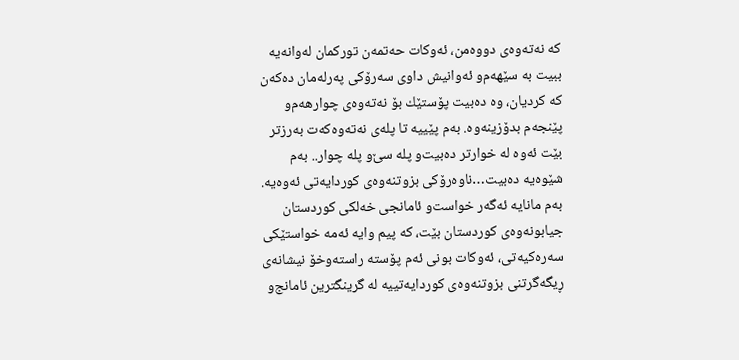كه‌ نه‌ته‌وه‌ی دووه‌من، ئه‌وكات حه‌تمه‌ن توركمان له‌وانه‌یه‌ ببیت به‌ سێهه‌م‌و ئه‌وانیش داوی سه‌رۆكی په‌رله‌مان ده‌كه‌ن كه‌ كردیان، وه‌ ده‌بیت پۆستێك بۆ نه‌ته‌وه‌ی چوارهه‌م‌و پێنجه‌م بدۆزینه‌وه‌. به‌م پێییه‌ تا پله‌ی نه‌ته‌وه‌كه‌ت به‌رزتر بێت ئه‌وه‌ له‌ خوارتر ده‌بیت‌و پله‌ سێ‌‌و پله‌ چوار.. به‌م شێوه‌یه‌ ده‌بیت…ناوه‌رۆكی بزوتنه‌وه‌ی كوردایه‌تی ئه‌وه‌یه‌.
به‌م مانایه‌ ئه‌گه‌ر خواست‌و ئامانجی خه‌لكی كوردستان جیابونه‌وه‌ی كوردستان بێت، كه‌ پیم وایه‌ ئه‌مه‌ خواستێكی سه‌ره‌كیه‌تی، ئه‌وكات بونی ئه‌م پۆسته‌ راسته‌وخۆ نیشانه‌ی ڕیگه‌گرتنی بزوتنه‌وه‌ی كوردایه‌تییه‌ له‌ گرینگترین ئامانج‌و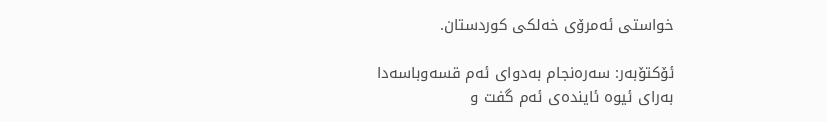خواستی ئه‌مرۆی خه‌لكی كوردستان.

ئۆكتۆبه‌ر: سه‌ره‌نجام به‌دوای ئه‌م قسه‌وباسه‌دا به‌رای ئیوه‌ ئاینده‌ی ئه‌م گفت و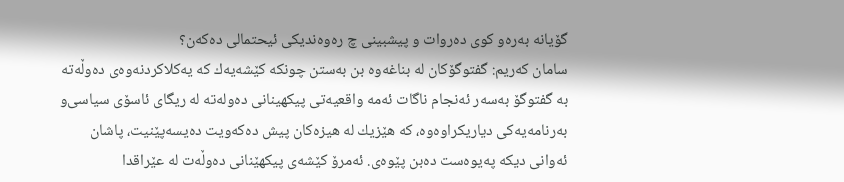گۆیانه‌ به‌ره‌و كوی ده‌روات و پیشبینی چ ره‌وه‌ندیكی ئیحتمالی ده‌كه‌ن؟
سامان كه‌ریم: گفتوگۆكان له‌ بناغه‌وه‌ بن به‌ستن چونكه‌ كێشه‌یه‌ك كه‌ یه‌كلاكردنه‌وه‌ی ده‌وڵه‌ته‌ به‌ گفتوگۆ به‌سه‌ر ئه‌نجام ناگات ئه‌مه‌ واقعیه‌تی پیكهینانی ده‌وله‌ته‌ له‌ ریگای ئاسۆی سیاسی‌و به‌رنامه‌یه‌كی دیاریكراوه‌وه‌، كه‌ هێزیك له‌ هیزه‌كان پیش ده‌كه‌ویت ده‌یسه‌پێنیت، پاشان ئه‌وانی دیكه‌ په‌یوه‌ست ده‌بن پێوه‌ی. ئه‌مرۆ كێشه‌ی پیكهێنانی ده‌وڵه‌ت له‌ عێراقدا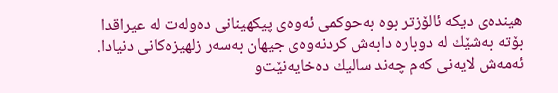هینده‌ی دیكه‌ ئالۆزتر بوه‌ به‌حوكمی ئه‌وه‌ی پیكهینانی ده‌وله‌ت له‌ عیراقدا بۆته‌ به‌شێك له‌ دوباره‌ دابه‌ش كردنه‌وه‌ی جیهان به‌سه‌ر زلهیزه‌كانی دنیادا. ئه‌مه‌ش لایه‌نی كه‌م چه‌ند سالیك ده‌خایه‌نێت‌و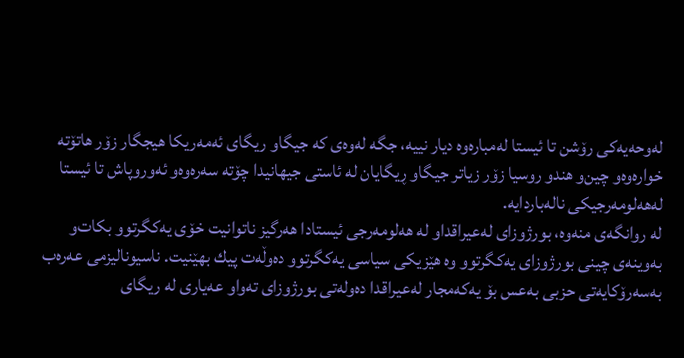له‌وحه‌یه‌كی رۆشن تا ئیستا له‌مباره‌وه‌ دیار نییه‌، جگه‌ له‌وه‌ی كه‌ جیگاو ریگای ئه‌مه‌ریكا هیجگار زۆر هاتۆته‌ خواره‌وه‌و چین‌و هندو روسیا زۆر زیاتر جیگاو ڕیگایان له‌ ئاستی جیهانیدا چۆته‌ سه‌ره‌وه‌‌و ئه‌وروپاش تا ئیستا له‌هه‌لومه‌رجیكی ناله‌باردایه‌.
له‌ روانگه‌ی منه‌وه‌، بورژوزای له‌عیراقداو له‌ هه‌لومه‌رجی ئیستادا هه‌رگیز ناتوانیت خۆی یه‌كگرتوو بكات‌و به‌وینه‌ی چینی بورژوزای یه‌كگرتوو وه‌ هێزیكی سیاسی یه‌كگرتوو ده‌وڵه‌ت پیك بهێنیت. ناسیونالیزمی عه‌ره‌ب به‌سه‌رۆكایه‌تی حزبی به‌عس بۆ یه‌كه‌مجار له‌عیراقدا ده‌وله‌تی بورژوزای ته‌واو عه‌یاری له‌ ریگای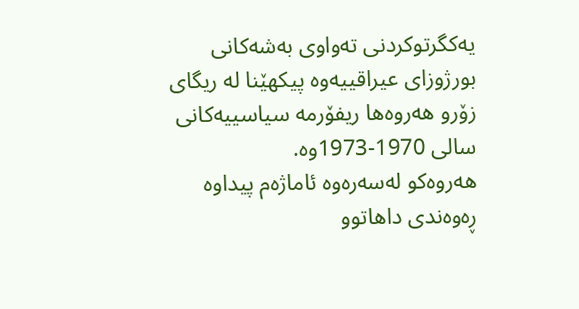یه‌كگرتوكردنی ته‌واوی به‌شه‌كانی بورژوزای عیراقییه‌وه‌ پیكهێنا له‌ ریگای زۆرو هه‌روه‌ها ریفۆرمه‌ سیاسییه‌كانی سالی 1970-1973وه‌.
هه‌روه‌كو له‌سه‌ره‌وه‌ ئاماژه‌م پیداوه‌ ڕه‌وه‌ندی داهاتوو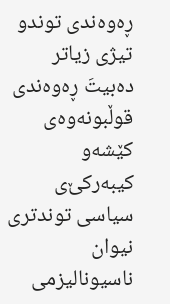ڕه‌وه‌ندی توندو تیژی زیاتر ده‌بیتَ ڕه‌وه‌ندی قوڵبونه‌وه‌ی كێشه‌و كیبه‌ركێ‌ی سیاسی توندتری نیوان ناسیونالیزمی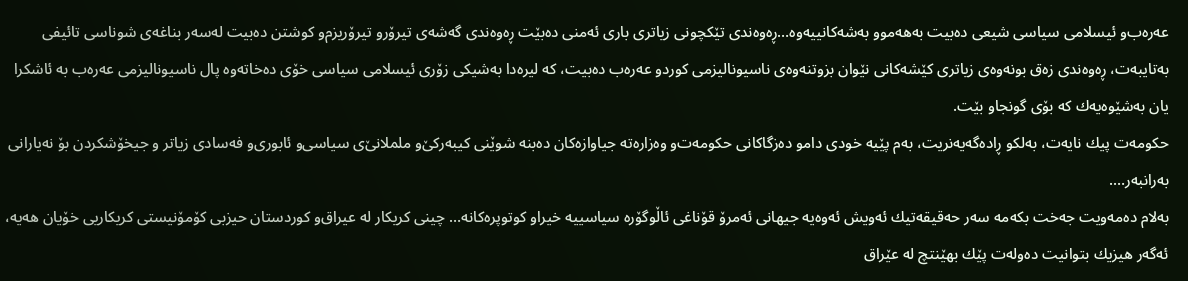عه‌ره‌ب‌و ئیسلامی سیاسی شیعی ده‌بیت به‌هه‌موو به‌شه‌كانییه‌وه‌…ڕه‌وه‌ندی تێكچونی زیاتری باری ئه‌منی ده‌بێت ڕه‌وه‌ندی گه‌شه‌ی تیرۆرو تیرۆریزم‌و كوشتن ده‌بیت له‌سه‌ر بناغه‌ی شوناسی تائیفی به‌تایبه‌ت، ڕه‌وه‌ندی زه‌ق بونه‌وه‌ی زیاتری كێشه‌كانی نێوان بزوتنه‌وه‌ی ناسیونالیزمی كوردو عه‌ره‌ب ده‌بیت، كه‌ لیره‌دا به‌شیكی زۆری ئیسلامی سیاسی خۆی ده‌خاته‌وه‌ پال ناسیونالیزمی عه‌ره‌ب به‌ ئاشكرا یان به‌شێوه‌یه‌ك كه‌ بۆی گونجاو بێت.
حكومه‌ت پیك نایه‌ت، به‌لكو ڕاده‌گه‌یه‌نریت، به‌م پێیه‌ خودی دامو ده‌زگاكانی حكومه‌ت‌و وه‌زاره‌ته‌ جیاوازه‌كان ده‌بنه‌ شوێنی كیبه‌ركێ‌و ململانێ‌ی سیاسی‌و ئابوری‌و فه‌سادی زیاتر و جیخۆشكردن بۆ نه‌یارانی به‌رانبه‌ر….
به‌لام ده‌مه‌ویت جه‌خت بكه‌مه‌ سه‌ر حه‌قیقه‌تیك ئه‌ویش ئه‌وه‌یه‌ جیهانی ئه‌مرۆ قۆناغی ئاڵوگۆره‌ سیاسییه‌ خیراو كوتوپره‌كانه‌… چینی كریكار له‌ عیراق‌و كوردستان حیزبی كۆمۆنیستی كریكاریی خۆیان هه‌یه‌، ئه‌گه‌ر هیزیك بتوانیت ده‌وله‌ت پێك بهێنتچ له‌ عێراق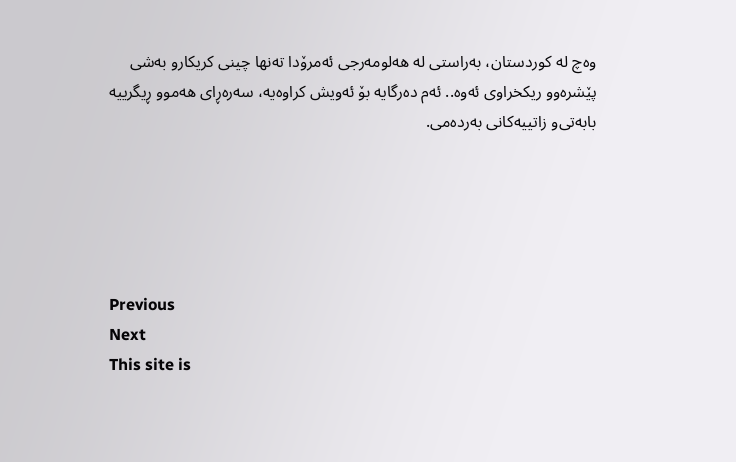وه‌چ له‌ كوردستان، به‌راستی له‌ هه‌لومه‌رجی ئه‌مرۆدا ته‌نها چینی كریكارو به‌شی پێشره‌وو ریكخراوی ئه‌وه‌.. ئه‌م ده‌رگایه‌ بۆ ئه‌ویش كراوه‌یه‌، سه‌ره‌ڕای هه‌موو ڕیگرییه‌ بابه‌تی‌و زاتییه‌كانی به‌رده‌می.





Previous
Next
This site is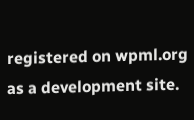registered on wpml.org as a development site.